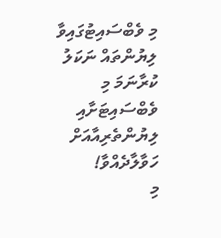މި ވެބްސައިޓުގައިވާ ލިޔުންތައް ނަކަލު ކުރާނަމަ މި ވެބްސައިޓަށާއި ލިޔުންތެރިއާއަށް ހަވާލާދެއްވާ!
މި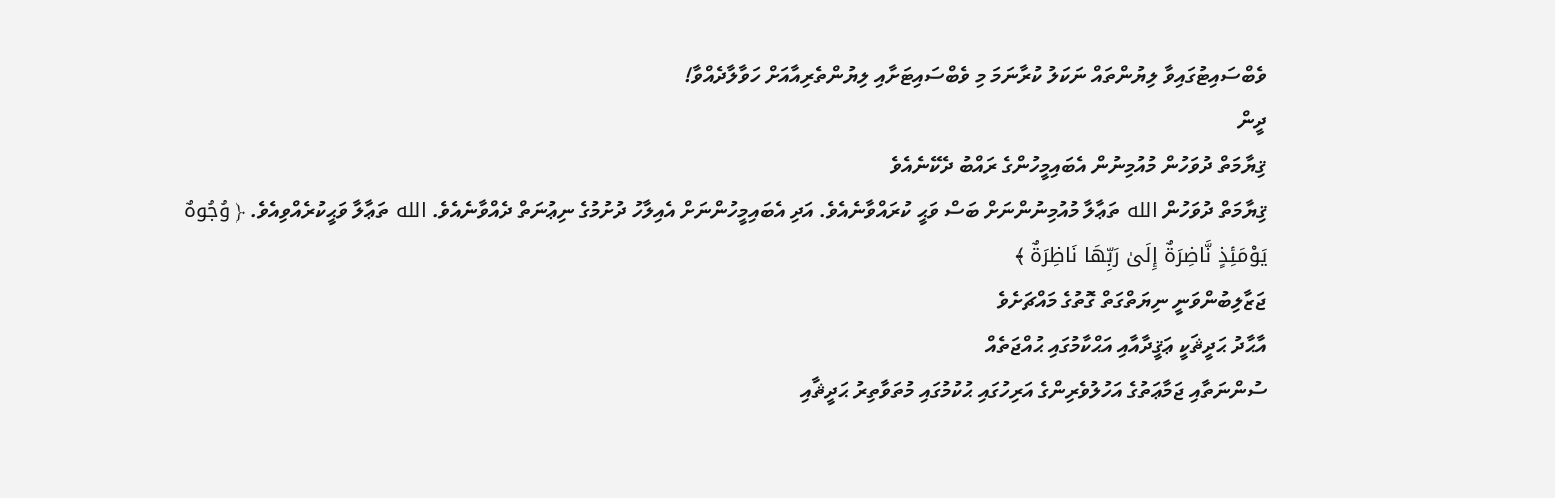ވެބްސައިޓުގައިވާ ލިޔުންތައް ނަކަލު ކުރާނަމަ މި ވެބްސައިޓަށާއި ލިޔުންތެރިއާއަށް ހަވާލާދެއްވާ!
ދީން
ޤިޔާމަތް ދުވަހުން މުއުމިނުން އެބައިމީހުންގެ ރައްބު ދެކޭނެއެވެ
ޤިޔާމަތް ދުވަހުން الله ތަޢާލާ މުއުމިނުންނަށް ބަސް ވަޙީ ކުރައްވާނެއެވެ. އަދި އެބައިމީހުންނަށް އެއިލާހު ދުށުމުގެ ނިޢުނަތް ދެއްވާނެއެވެ. الله ތަޢާލާ ވަޙީކުރެއްވިއެވެ. ﴿ وُجُوهٌ يَوْمَئِذٍ نَّاضِرَةٌ إِلَىٰ رَبِّهَا نَاظِرَةٌ ﴾
ޖަޒާލިބުންވަނީ ނިޔަތްގަތް ގޮތުގެ މައްޗަށެވެ
އާޙާދު ޙަދީޘަކީ ޢަޤީދާއާއި އަޙްކާމުގައި ޙުއްޖަތެއް
ސުންނަތާއި ޖަމާޢަތުގެ އަހުލުވެރިންގެ އަރިހުގައި ޙުކުމުގައި މުތަވާތިރު ޙަދީޘާއި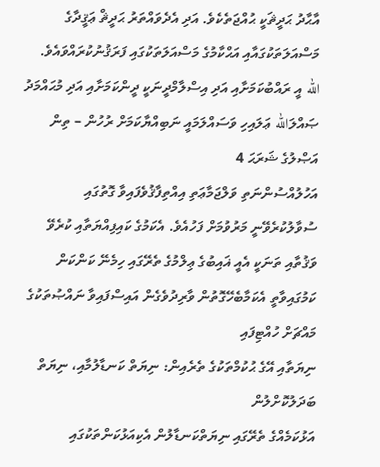އާޙާދު ޙަދީޘަކީ ޙުއްޖަތެކެވެ. އަދި އެދެވައްތަރު ޙަދީޘް ޢަޤީދާގެ މަސްއަލަތަކުގައާއި އަޙްކާމުގެ މަސްއަލަތަކުގައި ފަރަޤުނުކުރައްވައެވެ.
الله އީ ރައްބުކަމަށާއި އަދި އިސްލާމްދީނަކީ ދީންކަމަށާއި އަދި މުޙައްމަދު ޞައްލަالله ޢަލައިހި ވަސައްލަމައީ ނަބިއްޔާކަމަށް ރުހުން – ތިން އަޞްލުގެ ޝަރަޙަ 4
އަހުލުއްސުންނަތި ވަލްޖަމާޢަތި އިއްތިފާޤުވެފައިވާ ގޮތުގައި ސުވާލުކުރެވޭނީ މަރުވުމަށް ފަހުއެވެ. އެކަމުގެ ކައިފިއްޔަތާއި ކުރެވޭ ވަޤުތާއި ތަނަކީ އެއީ ޣައިބުގެ ޢިލްމުގެ ތެރޭގައި ހިމެނޭ ކަންކަން ކަމުގައިވާތީ އެކަމާބެހޭގޮތުން ވާރިދުވެގެން އައިސްފައިވާ ނައްޞުތަކުގެ މައްޗަށް ހުއްޓިފައި
ނިޔަތާއި އޭގެ ޙުކުމްތަކުގެ ތެރެއިން: ނިޔަތް ކަނޑާލުމާއި، ނިޔަތް ބަދަލުކޮށްލުން
އަޅުކަމެއްގެ ތެރޭގައި ނިޔަތްކަނޑާލުން އެކިއަޅުކަންތަކުގައި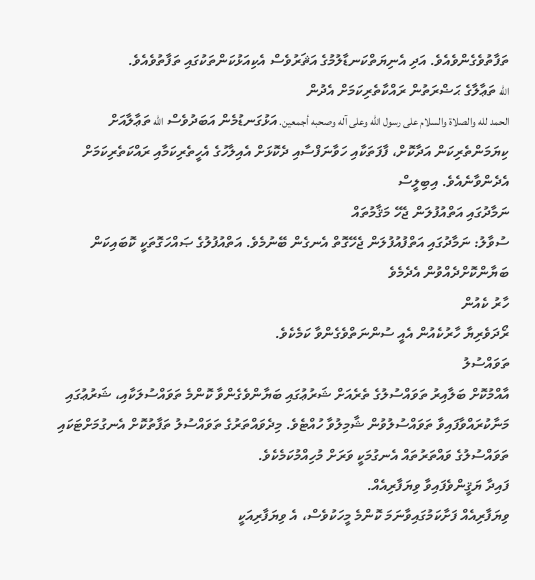ތަފާތުވެގެންވެއެވެ. އަދި އެނިޔަތްކަނޑާލުމުގެ އަޘަރުވެސް އެކިއަޅުކަންތަކުގައި ތަފާތުވެއެވެ.
الله ތަޢާލާގެ ޙަޟްރަތުން ރައްކާތެރިކަމަށް އެދުން
الحمد لله والصلاة والسلام على رسول الله وعلى آله وصحبه أجمعين. އަޅުގަނޑުމެން އަބަދުވެސް الله ތަޢާލާއަށް ކިޔަމަންތެރިކަން އަދާކޮށް، ފާފަތަކާއި ހަވާނަފްސާއި ދެކޮޅަށް އެއިލާހުގެ އެހީތެރިކަމާއި ރައްކަތެރިކަމަށް އެދެންވާނެއެވެ. އިބިލީސް
ނަމާދުގައި އަތްއުފުލަން ޖެހޭ މަޤާމުތައް
ސުވާލު: ނަމާދުގައި އަތްފުއުފުލަން ޖެހޭގޮތް އެނގެން ބޭނުމެވެ. އަތްއުފުލުގެ ޞައްހަގޮތަކީ ކޮބައިކަން ބަޔާންކޮށްދެއްވުން އެދެމެވެ
ހާރު ކެއުން
ރޯދަވެރިޔާ ހާރުކެއުން އެއީ ސުންނަތްވެގެންވާ ކަމެކެވެ.
ތަވައްސުލު
އާއްމުކޮށް ބަލާއިރު ތަވައްސުލުގެ ތެރެއަށް ޝަރުޢުގައި ބަޔާންވެގެންވާ ކޮންމެ ތަވައްސުލަކާއި، ޝަރުޢުގައި މަނާކުރައްވާފައިވާ ތަވައްސުލުވުން ޝާމިލުވާ ހުއްޓެވެ. މިދެވައްތަރުގެ ތަވައްސުލު ތަފާތުކޮށް އެނގުމަށްޓަކައި ތަވައްސުލުގެ ވައްތަރުތައް އެނގުމަކީ ވަރަށް މުހިއްމުކަމެކެވެ.
ފައިދާ ޔަޤީންވެފައިވާ ވިޔަފާރިއެއް.
ވިޔަފާރިއެއް ފަށާކަމުގައިވާނަމަ ކޮންމެ މީހަކުވެސް، އެ ވިޔަފާރިއަކީ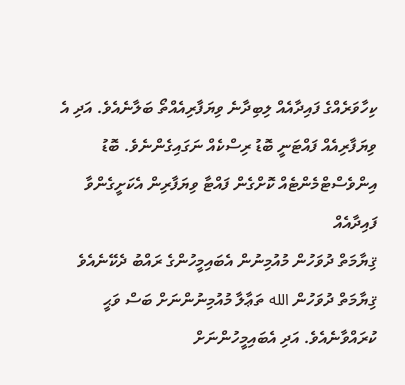ކިހާވަރެއްގެ ފައިދާއެއް ލިބިދާނެ ވިޔަފާރިއެއްތޯ ބަލާނެއެވެ. އަދި އެ ވިޔަފާރިއެއް ފައްޓަނީ ބޮޑު ރިސްކެއް ނަގައިގެންނެވެ. ބޮޑު އިންވެސްޓްމެންޓެއް ކޮށްގެން ފައްޓާ ވިޔަފާރިން އެކަށީގެންވާ ފައިދާއެއް
ޤިޔާމަތް ދުވަހުން މުއުމިނުން އެބައިމީހުންގެ ރައްބު ދެކޭނެއެވެ
ޤިޔާމަތް ދުވަހުން الله ތަޢާލާ މުއުމިނުންނަށް ބަސް ވަޙީ ކުރައްވާނެއެވެ. އަދި އެބައިމީހުންނަށް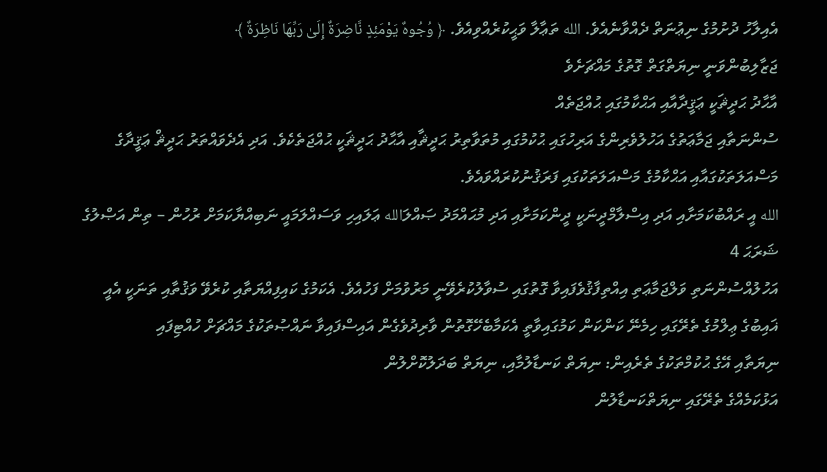އެއިލާހު ދުށުމުގެ ނިޢުނަތް ދެއްވާނެއެވެ. الله ތަޢާލާ ވަޙީކުރެއްވިއެވެ. ﴿ وُجُوهٌ يَوْمَئِذٍ نَّاضِرَةٌ إِلَىٰ رَبِّهَا نَاظِرَةٌ ﴾
ޖަޒާލިބުންވަނީ ނިޔަތްގަތް ގޮތުގެ މައްޗަށެވެ
އާޙާދު ޙަދީޘަކީ ޢަޤީދާއާއި އަޙްކާމުގައި ޙުއްޖަތެއް
ސުންނަތާއި ޖަމާޢަތުގެ އަހުލުވެރިންގެ އަރިހުގައި ޙުކުމުގައި މުތަވާތިރު ޙަދީޘާއި އާޙާދު ޙަދީޘަކީ ޙުއްޖަތެކެވެ. އަދި އެދެވައްތަރު ޙަދީޘް ޢަޤީދާގެ މަސްއަލަތަކުގައާއި އަޙްކާމުގެ މަސްއަލަތަކުގައި ފަރަޤުނުކުރައްވައެވެ.
الله އީ ރައްބުކަމަށާއި އަދި އިސްލާމްދީނަކީ ދީންކަމަށާއި އަދި މުޙައްމަދު ޞައްލަالله ޢަލައިހި ވަސައްލަމައީ ނަބިއްޔާކަމަށް ރުހުން – ތިން އަޞްލުގެ ޝަރަޙަ 4
އަހުލުއްސުންނަތި ވަލްޖަމާޢަތި އިއްތިފާޤުވެފައިވާ ގޮތުގައި ސުވާލުކުރެވޭނީ މަރުވުމަށް ފަހުއެވެ. އެކަމުގެ ކައިފިއްޔަތާއި ކުރެވޭ ވަޤުތާއި ތަނަކީ އެއީ ޣައިބުގެ ޢިލްމުގެ ތެރޭގައި ހިމެނޭ ކަންކަން ކަމުގައިވާތީ އެކަމާބެހޭގޮތުން ވާރިދުވެގެން އައިސްފައިވާ ނައްޞުތަކުގެ މައްޗަށް ހުއްޓިފައި
ނިޔަތާއި އޭގެ ޙުކުމްތަކުގެ ތެރެއިން: ނިޔަތް ކަނޑާލުމާއި، ނިޔަތް ބަދަލުކޮށްލުން
އަޅުކަމެއްގެ ތެރޭގައި ނިޔަތްކަނޑާލުން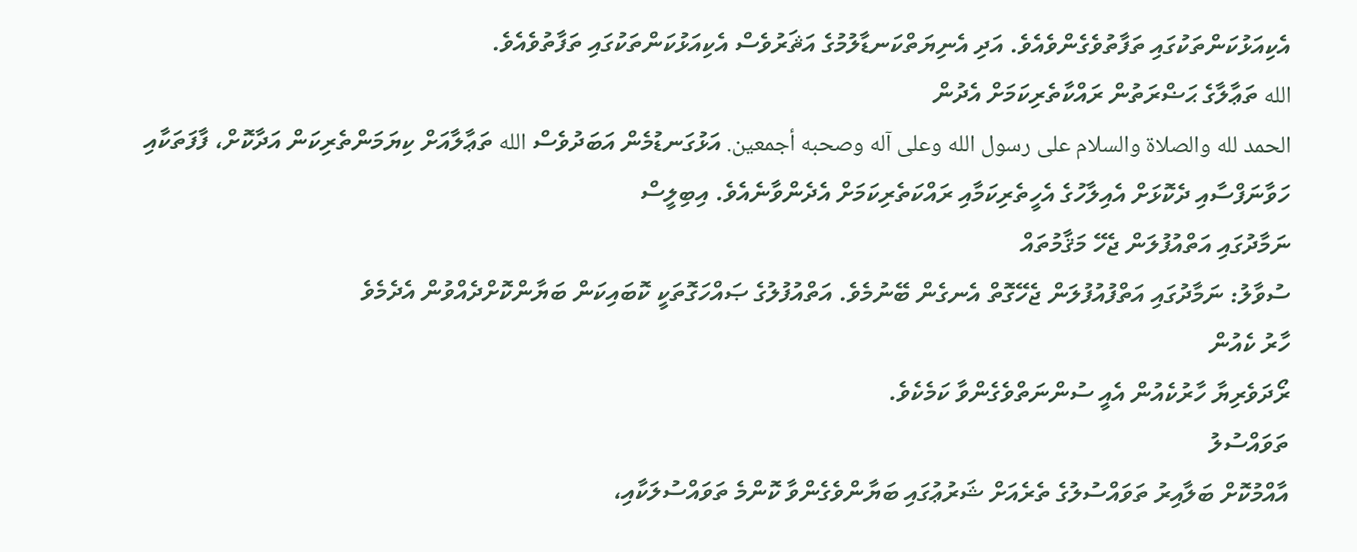އެކިއަޅުކަންތަކުގައި ތަފާތުވެގެންވެއެވެ. އަދި އެނިޔަތްކަނޑާލުމުގެ އަޘަރުވެސް އެކިއަޅުކަންތަކުގައި ތަފާތުވެއެވެ.
الله ތަޢާލާގެ ޙަޟްރަތުން ރައްކާތެރިކަމަށް އެދުން
الحمد لله والصلاة والسلام على رسول الله وعلى آله وصحبه أجمعين. އަޅުގަނޑުމެން އަބަދުވެސް الله ތަޢާލާއަށް ކިޔަމަންތެރިކަން އަދާކޮށް، ފާފަތަކާއި ހަވާނަފްސާއި ދެކޮޅަށް އެއިލާހުގެ އެހީތެރިކަމާއި ރައްކަތެރިކަމަށް އެދެންވާނެއެވެ. އިބިލީސް
ނަމާދުގައި އަތްއުފުލަން ޖެހޭ މަޤާމުތައް
ސުވާލު: ނަމާދުގައި އަތްފުއުފުލަން ޖެހޭގޮތް އެނގެން ބޭނުމެވެ. އަތްއުފުލުގެ ޞައްހަގޮތަކީ ކޮބައިކަން ބަޔާންކޮށްދެއްވުން އެދެމެވެ
ހާރު ކެއުން
ރޯދަވެރިޔާ ހާރުކެއުން އެއީ ސުންނަތްވެގެންވާ ކަމެކެވެ.
ތަވައްސުލު
އާއްމުކޮށް ބަލާއިރު ތަވައްސުލުގެ ތެރެއަށް ޝަރުޢުގައި ބަޔާންވެގެންވާ ކޮންމެ ތަވައްސުލަކާއި،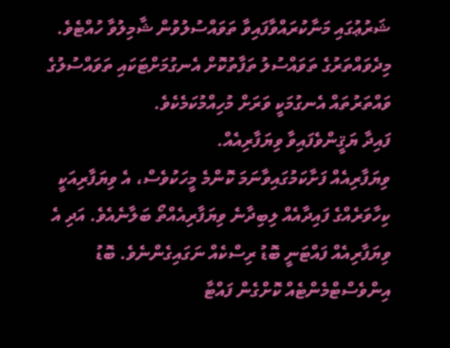ޝަރުޢުގައި މަނާކުރައްވާފައިވާ ތަވައްސުލުވުން ޝާމިލުވާ ހުއްޓެވެ. މިދެވައްތަރުގެ ތަވައްސުލު ތަފާތުކޮށް އެނގުމަށްޓަކައި ތަވައްސުލުގެ ވައްތަރުތައް އެނގުމަކީ ވަރަށް މުހިއްމުކަމެކެވެ.
ފައިދާ ޔަޤީންވެފައިވާ ވިޔަފާރިއެއް.
ވިޔަފާރިއެއް ފަށާކަމުގައިވާނަމަ ކޮންމެ މީހަކުވެސް، އެ ވިޔަފާރިއަކީ ކިހާވަރެއްގެ ފައިދާއެއް ލިބިދާނެ ވިޔަފާރިއެއްތޯ ބަލާނެއެވެ. އަދި އެ ވިޔަފާރިއެއް ފައްޓަނީ ބޮޑު ރިސްކެއް ނަގައިގެންނެވެ. ބޮޑު އިންވެސްޓްމެންޓެއް ކޮށްގެން ފައްޓާ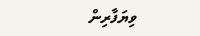ވިޔަފާރިން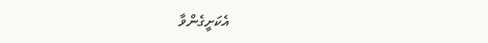އެކަށީގެންވާ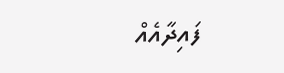ފައިދާއެއް